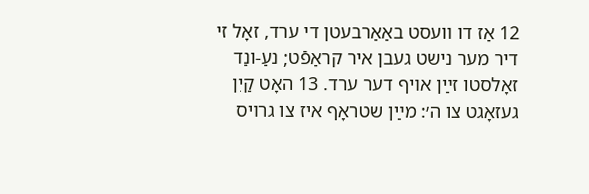12 אַז דו װעסט באַאַרבעטן די ערד, זאָל זי דיר מער נישט געבן איר קראַפֿט; נעַ-ונַד זאָלסטו זײַן אױף דער ערד. 13 האָט קַיִן געזאָגט צו ה׳: מײַן שטראָף איז צו גרױס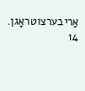אַריבערצוטראָגן. 14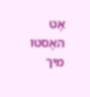אָט האָסטו מיך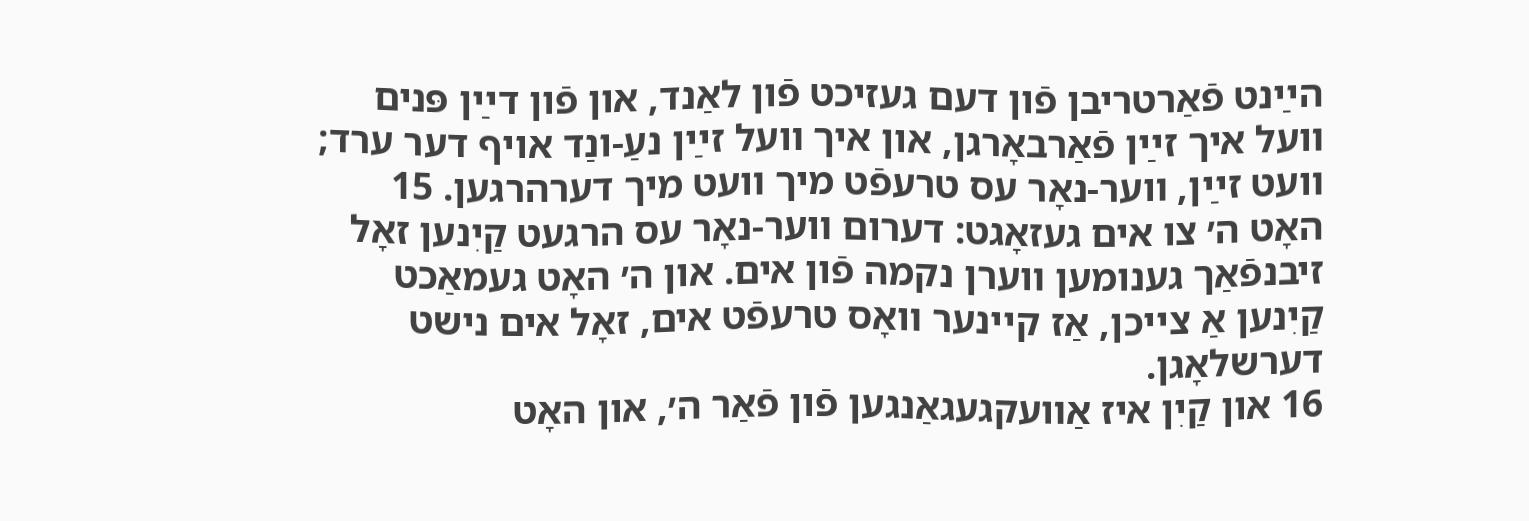הײַנט פֿאַרטריבן פֿון דעם געזיכט פֿון לאַנד, און פֿון דײַן פּנים װעל איך זײַן פֿאַרבאָרגן, און איך װעל זײַן נעַ-ונַד אױף דער ערד; װעט זײַן, װער-נאָר עס טרעפֿט מיך װעט מיך דערהרגען. 15 האָט ה׳ צו אים געזאָגט: דערום װער-נאָר עס הרגעט קַיִנען זאָל זיבנפֿאַך גענומען װערן נקמה פֿון אים. און ה׳ האָט געמאַכט קַיִנען אַ צײכן, אַז קײנער װאָס טרעפֿט אים, זאָל אים נישט דערשלאָגן.
16 און קַיִן איז אַװעקגעגאַנגען פֿון פֿאַר ה׳, און האָט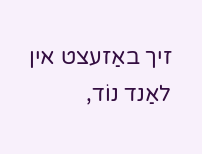זיך באַזעצט אין לאַנד נוֹד,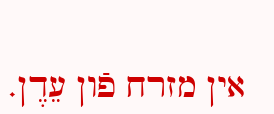אין מזרח פֿון עֵדֶן.